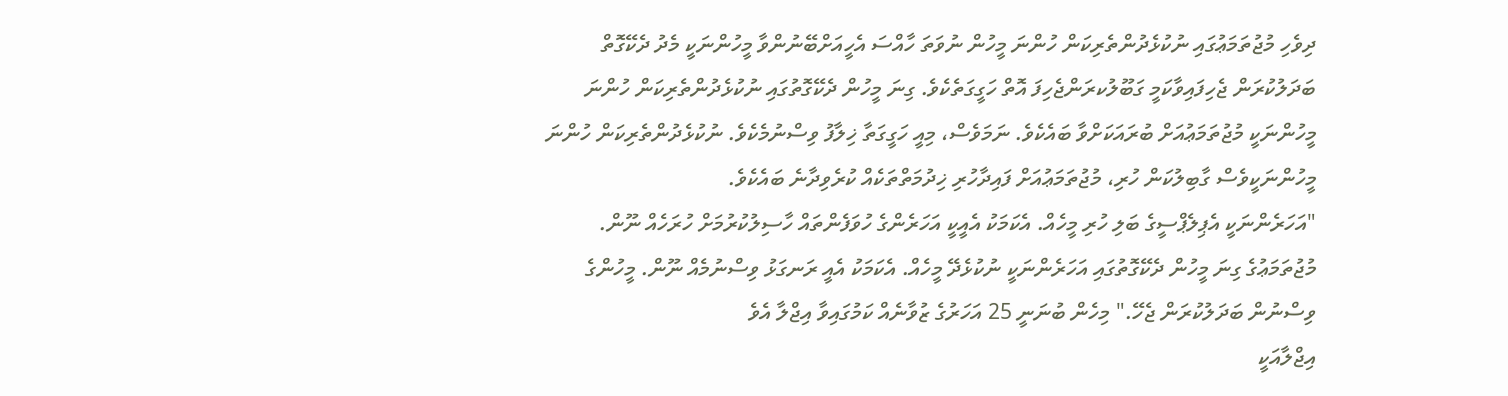ދިވެހި މުޖުތަމަޢުގައި ނުކުޅެދުންތެރިކަން ހުންނަ މީހުން ނުވަތަ ހާއްސަ އެހީއަށްބޭނުންވާ މީހުންނަކީ މެދު ދެކޭގޮތް ބަދަލުކުރަން ޖެހިފައިވާކަމީ ގަބޫލުކރަންޖެހިފަ އޮތް ހަގީގަތެކެވެ. ގިނަ މީހުން ދެކޭގޮތުގައި ނުކުޅެދުންތެރިކަން ހުންނަ މީހުންނަކީ މުޖުތަމަޢުއަށް ބުރައަކަށްވާ ބައެކެވެ. ނަމަވެސް، މިއީ ހަގީގަތާ ޚިލާފު ވިސްނުމެކެވެ. ނުކުޅެދުންތެރިކަން ހުންނަ މީހުންނަކީވެސް ގާބިލުކަން ހުރި، މުޖުތަމަޢުއަށް ފައިދާހުރި ޚިދުމަތްތަކެއް ކުރެވިދާނެ ބައެކެވެ.
"އަހަރެންނަކީ އެޕިލެޕްސީގެ ބަލި ހުރި މީހެއް. އެކަމަކު އެއީކީ އަހަރެންގެ ހުވަފެންތައް ހާސިލުކުރުމަށް ހުރަހެއް ނޫން. މުޖުތަމަޢުގެ ގިނަ މީހުން ދެކޭގޮތުގައި އަހަރެންނަކީ ނުކުޅެދޭ މީހެއް. އެކަމަކު އެއީ ރަނގަޅު ވިސްނުމެއް ނޫން. މީހުންގެ ވިސްނުން ބަދަލުކުރަން ޖެހޭ." މިހެން ބުނަނީ 25 އަހަރުގެ ޒުވާނެއް ކަމުގައިވާ އިޖްލާ އެވެ
އިޖްލާއަކީ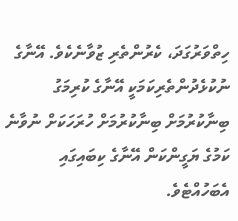ހިތްވަރުގަދަ، ކެރުންތެރި ޒުވާނެކެވެ. އޭނާގެ ނުކުޅެދުންތެރިކަމަކީ އޭނާގެ ކުރިމަގު ބިނާކުރުމަށް ބިނާކުރުމަށް ހުރަހަކަށް ނުވާނެ ކަމުގެ ޔަގީންކަން އޭނާގެ ކިބައިގައި އެބަހުއްޓެވެ.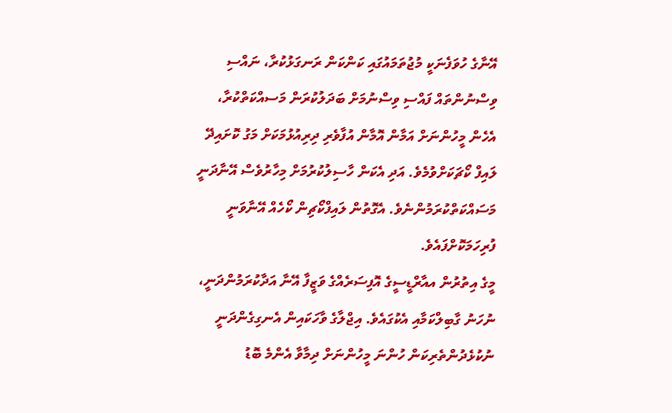އޭނާގެ ހުވަފެނަކީ މުޖުތަމައުގައި ކަންކަން ރަނގަޅުކުރާ، ނައްސި ވިސްނުންތައް ފައްސި ވިސްނުމަށް ބަދަލުކުރަން މަސއްކަތްކުރާ، އެހެން މީހުންނަށް އަމާން އޮމާން އުފާވެރި ދިރިއުޅުމަކަށް މަގު ކޮށައިދޭ ލައިފް ކޯޗަކަށްވުމެވެ. އަދި އެކަން ހާސިލުކުރުމަށް މިހާރުވެސް އޭނާދަނީ މަސައްކަތްކުރަމުންނެވެ. އެގޮތުން ލައިފްކޯޗިން ކޯހެއް އޭނާވަނީ ފުރިހަމަކޮށްފައެވެ.
މީގެ އިތުރުން އއާރްޑީސީގެ އޮފިސަރެއްގެ ވަޒީފާ އޭނާ އަދާކުރަމުންދަނީ، ނުހަނު ގާބިލްކަމާއި އެކުގައެވެ. އިޖްލާގެ ވާހަކައިން އެނގިގެންދަނީ ނުކުޅެދުންތެރިކަން ހުންނަ މީހުންނަށް ދިމާވާ އެންމެ ބޮޑު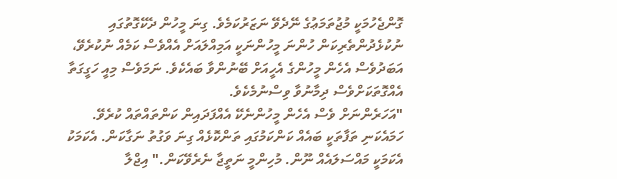ގޮންޖެހުމަކީ މުޖުތަމަޢުގެ ނޭދެވޭ ނަޒަރުކަމެވެ. ގިނަ މީހުން ދެކޭގޮތުގައި ނުކުޅެދުންތެރިކަން ހުންނަ މީހުންނަކީ އަމިއްލައަށް އެއްވެސް ކަމެއް ނުކުރެވޭ، އަބަދުވެސް އެހެން މީހުންގެ އެހީއަށް ބޭނުންވާ ބައެކެވެ. ނަމަވެސް މިއީ ހަގީގަތާ އެއްގޮތަކަށްވެސް ދިމާނުވާ ވިސްނުމެކެވެ.
"އަހަރެންނަށް ވެސް އެހެން މީހުންނެކޭ އެއްފަދައިން ކަންތައްތައް ކުރެވޭ. ހަމައެކަނި ތަފާތަކީ ބައެއް ކަންކަމުގައި ތަންކޮޅެއް ގިނަ ވަގުތު ނަގާކަން. އެކަމަކު އެކަމަކީ މައްސަލައެއް ނޫން. މުހިންމީ ނަތީޖާ ނެރެވޭކަން." އިޖްލާ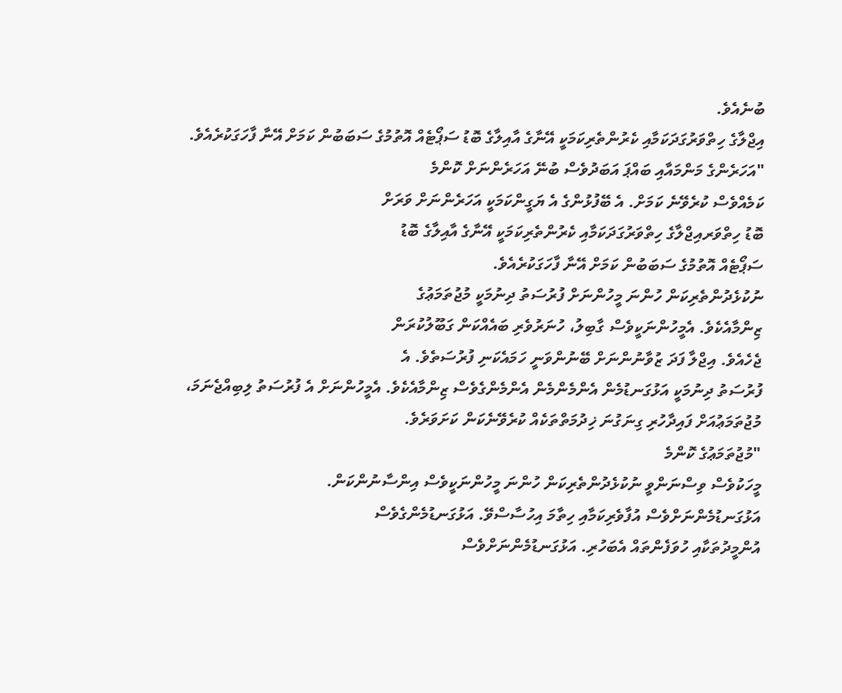ބުނެއެވެ.
އިޖްލާގެ ހިތްވަރުގަދަކަމާއި ކެރުންތެރިކަމަކީ އޭނާގެ އާއިލާގެ ބޮޑު ސަޕޯޓެއް އޮތުމުގެ ސަބަބުން ކަމަށް އޭނާ ފާހަގަކުރެއެވެ.
"އަހަރެންގެ މަންމައާއި ބައްޕަ އަބަދުވެސް ބުނޭ އަހަރެންނަށް ކޮންމެ
ކަމެއްވެސް ކުރެވޭނެ ކަމަށް. އެ ބޭފުޅުންގެ އެ ޔަގީންކަމަކީ އަހަރެންނަށް ވަރަށް
ބޮޑު ހިތްވަރއިޖްލާގެ ހިތްވަރުގަދަކަމާއި ކެރުންތެރިކަމަކީ އޭނާގެ އާއިލާގެ ބޮޑު
ސަޕޯޓެއް އޮތުމުގެ ސަބަބުން ކަމަށް އޭނާ ފާހަގަކުރެއެވެ.
ނުކުޅެދުންތެރިކަން ހުންނަ މީހުންނަށް ފުރުސަތު ދިނުމަކީ މުޖުތަމަޢުގެ
ޒިންމާއެކެވެ. އެމީހުންނަކީވެސް ގާބިލު، ހުނަރުވެރި ބައެއްކަން ގަބޫލުކުރަން
ޖެހެއެވެ. އިޖްލާ ފަދަ ޒުވާނުންނަށް ބޭނުންވަނީ ހަމައެކަނި ފުރުސަތެވެ. އެ
ފުރުސަތު ދިނުމަކީ އަޅުގަނޑުމެން އެންމެންމެން އެންމެންގެވެސް ޒިންމާއެކެވެ. އެމީހުންނަށް އެ ފުރުސަތު ލިބިއްޖެނަމަ،
މުޖުތަމަޢުއަށް ފައިދާހުރި ގިނަގުނަ ޚިދުމަތްތަކެއް ކުރެވޭނެކަން ކަށަވަރެވެ.
"މުޖުތަމަޢުގެ ކޮންމެ
މީހަކުވެސް ވިސްނަންވީ ނުކުޅެދުންތެރިކަން ހުންނަ މީހުންނަކީވެސް އިންސާނުންކަން.
އަޅުގަނޑުމެންނަށްވެސް އުފާވެރިކަމާއި ހިތާމަ އިހުސާސްވޭ. އަޅުގަނޑުމެންގެވެސް
އުންމީދުތަކާއި ހުވަފެންތައް އެބަހުރި. އަޅުގަނޑުމެންނަށްވެސް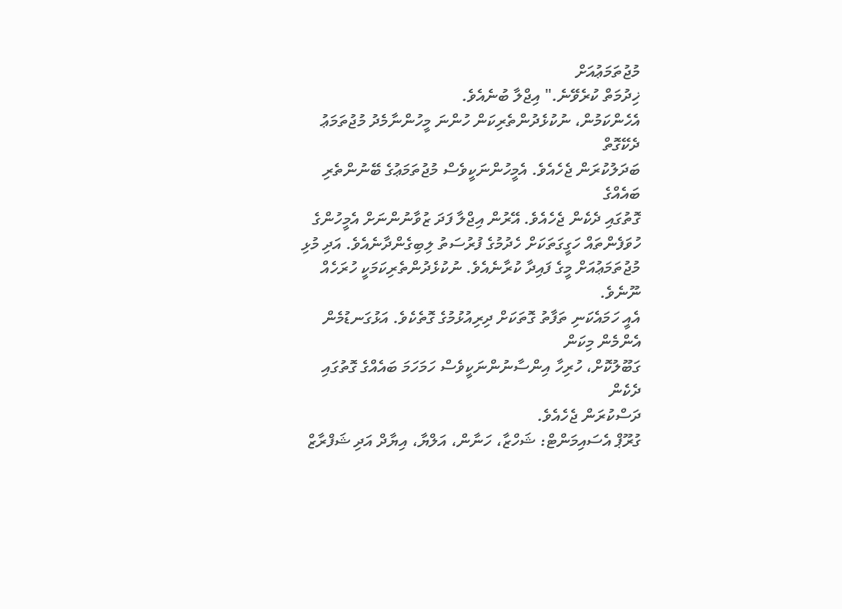މުޖުތަމަޢުއަށް
ޚިދުމަތް ކުރެވޭނެ." އިޖްލާ ބުނެއެވެ.
އެހެންކަމުން، ނުކުޅެދުންތެރިކަން ހުންނަ މީހުންނާމެދު މުޖުތަމަޢު ދެކޭގޮތް
ބަދަލުކުރަން ޖެހެއެވެ. އެމީހުންނަކީވެސް މުޖުތަމަޢުގެ ބޭނުންތެރި ބައެއްގެ
ގޮތުގައި ދެކެން ޖެހެއެވެ. އޭރުން އިޖްލާ ފަދަ ޒުވާނުންނަށް އެމީހުންގެ
ހުވަފެންތައް ހަގީގަތަކަށް ހެދުމުގެ ފުރުސަތު ލިބިގެންދާނެއެވެ. އަދި މުޅި
މުޖުތަމަޢުއަށް މީގެ ފައިދާ ކުރާނެއެވެ. ނުކުޅެދުންތެރިކަމަކީ ހުރަހެއް ނޫނެވެ.
އެއީ ހަމައެކަނި ތަފާތު ގޮތަކަށް ދިރިއުޅުމުގެ ގޮތެކެވެ. އަޅުގަނޑުމެން އެންމެން މިކަން
ގަބޫލުކޮށް، ހުރިހާ އިންސާނުންނަކީވެސް ހަމަހަމަ ބައެއްގެ ގޮތުގައި ދެކެން
ދަސްކުރަން ޖެހެއެވެ.
ގުރޫޕް އެސައިމަންޓް: ޝަހްޒާ، ހަނާން، އަލްޔާ، އިޔާދް އަދި ޝަފްރާޒް